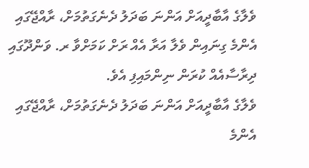ވެލާގެ އާބާދީއަށް އަންނަ ބަދަލު ދެނެގަތުމަށް، ރާއްޖޭގައި އެންމެ ގިނައިން ވެލާ އަރާ އެއް ރަށް ކަމަށްވާ ރ. ވަންދޫގައި ދިރާސާއެއް ކުރަން ނިންމައިފި އެވެ.
ވެލާގެ އާބާދީއަށް އަންނަ ބަދަލު ދެނެގަތުމަށް، ރާއްޖޭގައި އެންމެ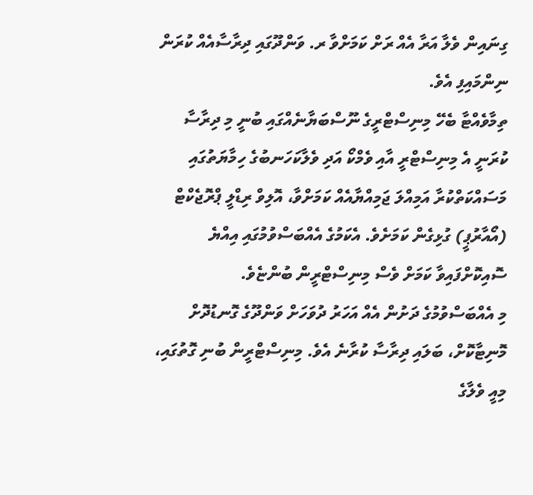ގިނައިން ވެލާ އަރާ އެއް ރަށް ކަމަށްވާ ރ. ވަންދޫގައި ދިރާސާއެއް ކުރަން ނިންމައިފި އެވެ.
ތިމާވެއްޓާ ބެހޭ މިނިސްޓްރީގެ ނޫސްބަޔާނެއްގައި ބުނީ މި ދިރާސާ ކުރަނީ އެ މިނިސްޓްރީ އާއި ވެމްކޯ އަދި ވެލާކަހަނބުގެ ހިމާޔަތުގައި މަސައްކަތްކުރާ އަމިއްލަ ޖަމިއްޔާއެއް ކަމަށްވާ، އޮލިވް ރިޑްލީ ޕްރޮޖެކްޓް (އޯއާރުޕީ) ގުޅިގެން ކަމަށެވެ. އެކަމުގެ އެއްބަސްވުމުގައި އިއްޔެ ސޮއިކޮށްފައިވާ ކަމަށް ވެސް މިނިސްޓްރީން ބުންޏެވެ.
މި އެއްބަސްވުމުގެ ދަށުން އެއް އަހަރު ދުވަހަށް ވަންދޫގެ ގޮނޑުދޮށް މޮނިޓާކޮށް، ބަލައި ދިރާސާ ކުރާނެ އެވެ. މިނިސްޓްރީން ބުނި ގޮތުގައި، މިއީ ވެލާގެ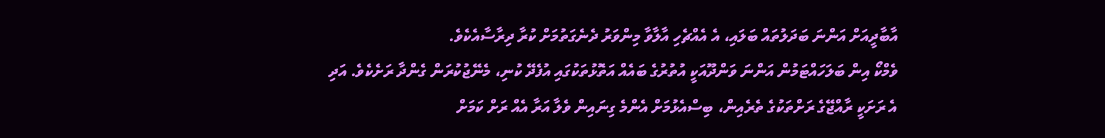އާބާދީއަށް އަންނަ ބަދަލުތައް ބަލައި، އެ އެއްޗެހި އާލާވާ މިންވަރު ދެނެގަތުމަށް ކުރާ ދިރާސާއެކެވެ.
ވެމްކޯ އިން ބަލަހައްޓަމުން އަންނަ ވަންދޫއަކީ އުތުރުގެ ބައެއް އަތޮޅުތަކުގައި އުފެދޭ ކުނި، މެނޭޖުކުރަން ގެންދާ ރަށެކެވެ. އަދި އެ ރަށަކީ ރާއްޖޭގެ ރަށްތަކުގެ ތެރެއިން، ބިސްއެޅުމަށް އެންމެ ގިނައިން ވެލާ އަރާ އެއް ރަށް ކަމަށް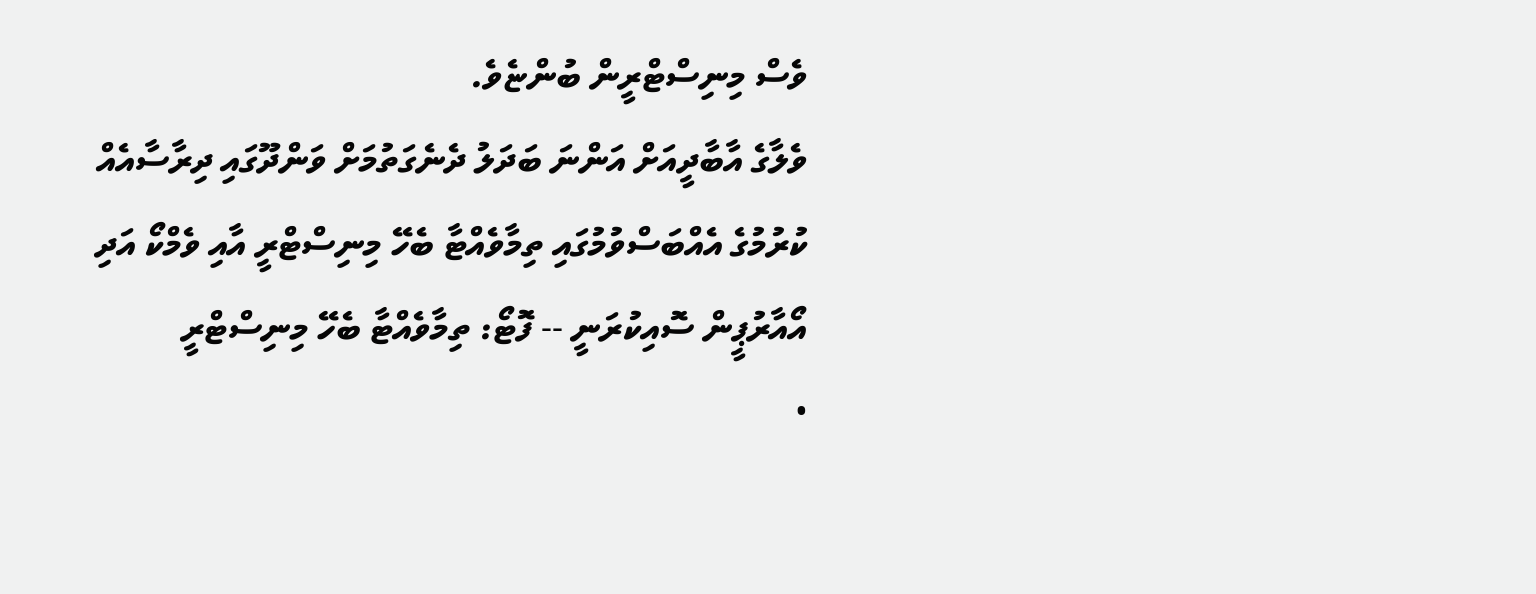ވެސް މިނިސްޓްރީން ބުންޏެވެ.
ވެލާގެ އާބާދީއަށް އަންނަ ބަދަލު ދެނެގަތުމަށް ވަންދޫގައި ދިރާސާއެއް ކުރުމުގެ އެއްބަސްވުމުގައި ތިމާވެއްޓާ ބެހޭ މިނިސްޓްރީ އާއި ވެމްކޯ އަދި އޯއާރުޕީން ސޮއިކުރަނީ -- ފޮޓޯ: ތިމާވެއްޓާ ބެހޭ މިނިސްޓްރީ
•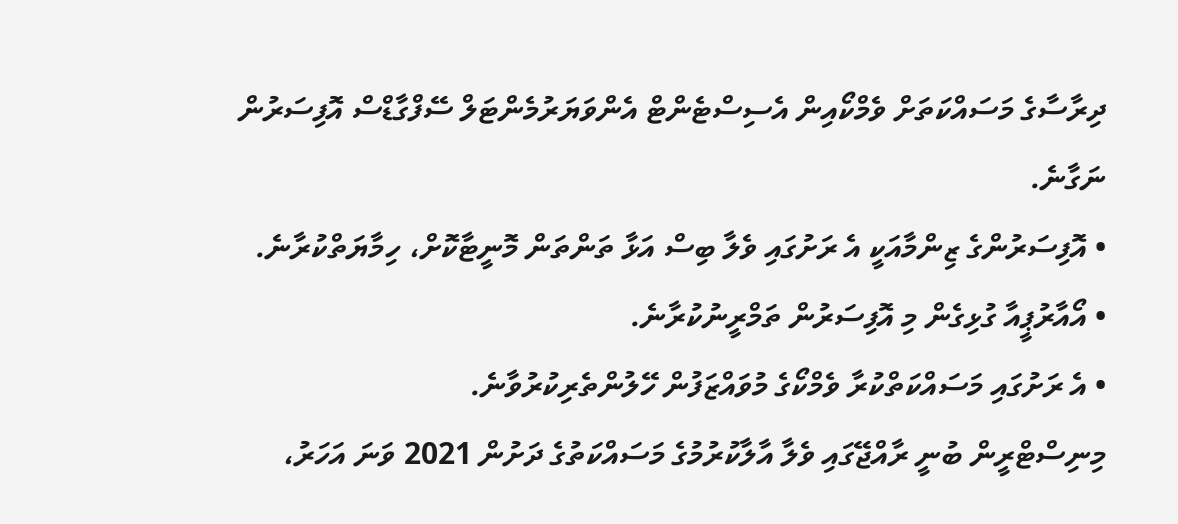ދިރާސާގެ މަސައްކަތަށް ވެމްކޯއިން އެސިސްޓެންޓް އެންވަޔަރުމެންޓަލް ސޭފްގާޑްސް އޮފިސަރުން ނަގާނެ.
• އޮފިސަރުންގެ ޒިންމާއަކީ އެ ރަށުގައި ވެލާ ބިސް އަޅާ ތަންތަން މޮނީޓާކޮށް، ހިމާޔަތްކުރާނެ.
• އޯއާރުޕީއާ ގުޅިގެން މި އޮފިސަރުން ތަމްރީނުކުރާނެ.
• އެ ރަށުގައި މަސައްކަތްކުރާ ވެމްކޯގެ މުވައްޒަފުން ހޭލުންތެރިކުރުވާނެ.
މިނިސްޓްރީން ބުނީ ރާއްޖޭގައި ވެލާ އާލާކުރުމުގެ މަސައްކަތުގެ ދަށުން 2021 ވަނަ އަހަރު،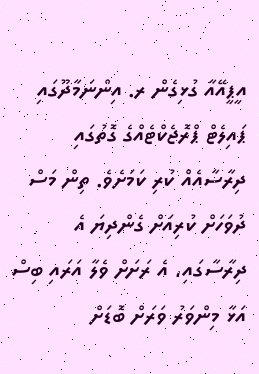އީޕީއޭއާ ގުޅިގެން ރ. އިންނަމާދޫގައި ޕައިލެޓް ޕްރޮޖެކްޓެއްގެ ގޮތުގައި ދިރާސާއެއް ކުރި ކަމަށެވެ. ތިން މަސް ދުވަހަށް ކުރިއަށް ގެންދިޔަ އެ ދިރާސާގައި، އެ ރަށަށް ވެލާ އަރައި ބިސް އަޅާ މިންވަރު ވަރަށް ބޮޑަށް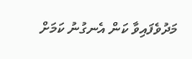މަދުވެފައިވާ ކަން އެނގުނު ކަމަށް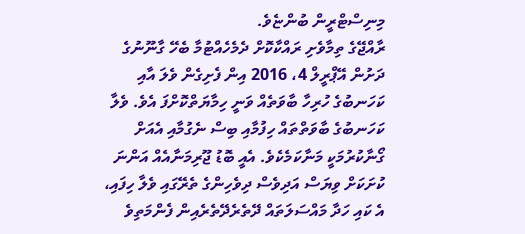މިނިސްޓްރީން ބުންޏެވެ.
ރާއްޖޭގެ ތިމާވެށި ރައްކާކޮށް ދެމެހެއްޓުމާ ބެހޭ ގާނޫނުގެ ދަށުން އޭޕްރީލް 4، 2016 އިން ފެށިގެން ވެލަ އާއި ކަހަނބުގެ ހުރިހާ ބާވަތެއް ވަނީ ހިމާޔަތްކޮށްފަ އެވެ. ވެލާ ކަހަނބުގެ ބާވަތްތައް ހިފުމާއި ބިސް ނެގުމާއި އެއަށް ގޯނާކުރުމަކީ މަނާކަމެކެވެ. އެއީ ބޮޑު ޖޫރިމަނާއެއް އަންނަ ކުށަކަށް ވިޔަސް އަދިވެސް ދިވެހިންގެ ތެރޭގައި ވެލާ ހިފައި، އެ ކައި ހަދާ މައްސަލަތައް ދޭތެރެދޭތެރެއިން ފެންމަތިވެ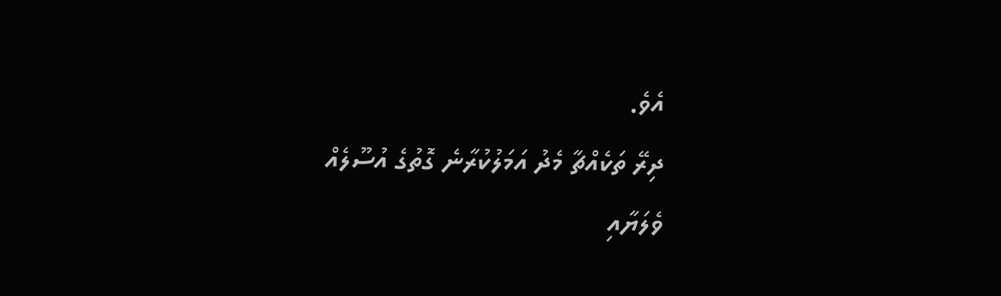އެވެ.
ދިރޭ ތަކެއްޗާ މެދު އަމަލުކުރާނެ ގޮތުގެ އުސޫލެއް
ވެލަޔާއި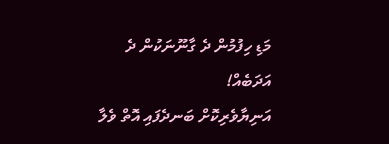މަޑި ހިފުމުން ދެ ގާނޫނަކުން ދެ އަދަބެއް!
އަނިޔާވެރިކޮށް ބަނދެފައި އޮތް ވެލާ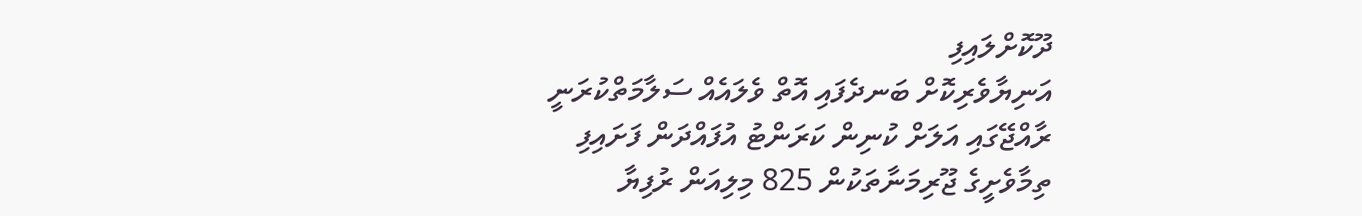ދޫކޮށްލައިފި
އަނިޔާވެރިކޮށް ބަނދެފައި އޮތް ވެލައެއް ސަލާމަތްކުރަނީ
ރާއްޖޭގައި އަލަށް ކުނިން ކަރަންޓު އުފައްދަން ފަށައިފި
ތިމާވެށީގެ ޖޫރިމަނާތަކުން 825 މިލިއަން ރުފިޔާ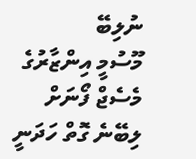ނުލިބޭ
މޫސުމީ އިންޒާރުގެ މެސެޖް ފޯނަށް ލިބޭނެ ގޮތް ހަދަނީ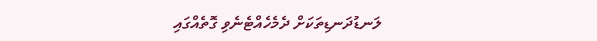ލަނޑުދަނޑިތަކަށް ދެމެހެއްޓެނެވި ގޮތެއްގައި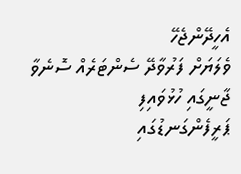އެހީދޭންޖެހޭ
ވެލަޔަށް ފަރުވާދޭ ސެންޓަރެއް ސޮނެވާ ޖާނީގައި ހުޅުވައިފި
ޕަރީފެންގަނޑުގައި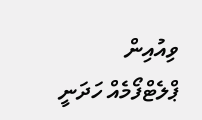ވިއުއިން ޕްލެޓްފޯމެއް ހަދަނީ